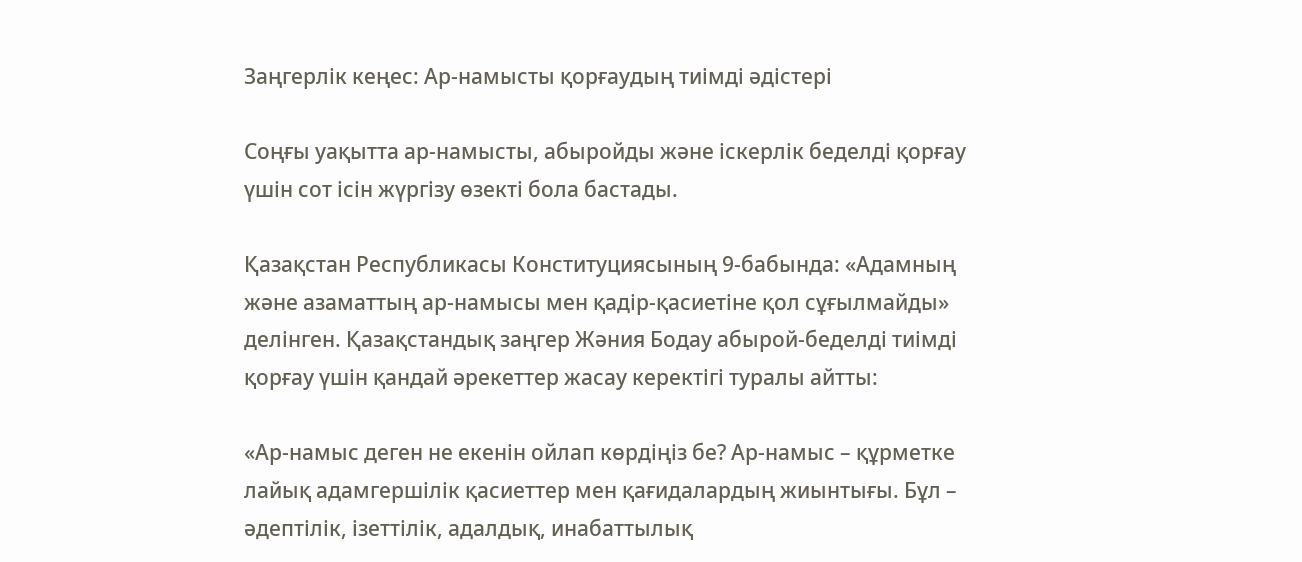Заңгерлік кеңес: Ар-намысты қорғаудың тиімді әдістері

Соңғы уақытта ар-намысты, абыройды және іскерлік беделді қорғау үшін сот ісін жүргізу өзекті бола бастады.

Қазақстан Республикасы Конституциясының 9-бабында: «Адамның және азаматтың ар-намысы мен қадір-қасиетіне қол сұғылмайды» делінген. Қазақстандық заңгер Жәния Бодау абырой-беделді тиімді қорғау үшін қандай әрекеттер жасау керектігі туралы айтты:

«Ар-намыс деген не екенін ойлап көрдіңіз бе? Ар-намыс – құрметке лайық адамгершілік қасиеттер мен қағидалардың жиынтығы. Бұл – әдептілік, ізеттілік, адалдық, инабаттылық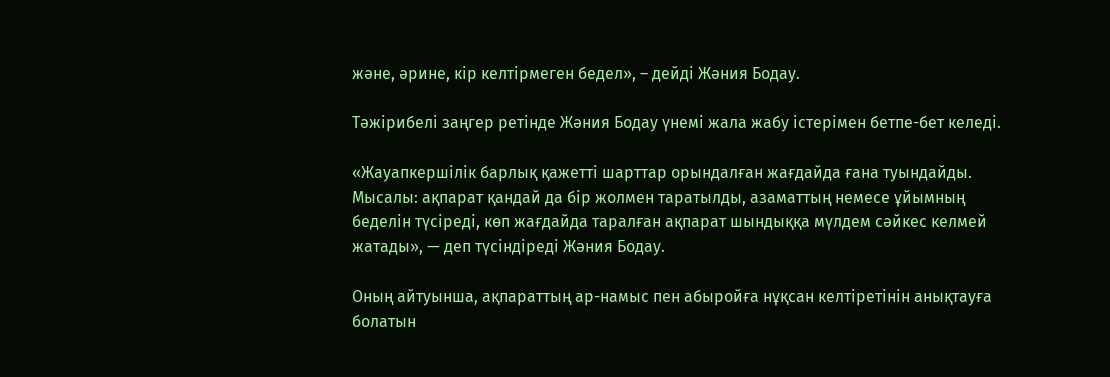және, әрине, кір келтірмеген бедел», – дейді Жәния Бодау.

Тәжірибелі заңгер ретінде Жәния Бодау үнемі жала жабу істерімен бетпе-бет келеді.

«Жауапкершілік барлық қажетті шарттар орындалған жағдайда ғана туындайды. Мысалы: ақпарат қандай да бір жолмен таратылды, азаматтың немесе ұйымның беделін түсіреді, көп жағдайда таралған ақпарат шындыққа мүлдем сәйкес келмей жатады», — деп түсіндіреді Жәния Бодау.

Оның айтуынша, ақпараттың ар-намыс пен абыройға нұқсан келтіретінін анықтауға болатын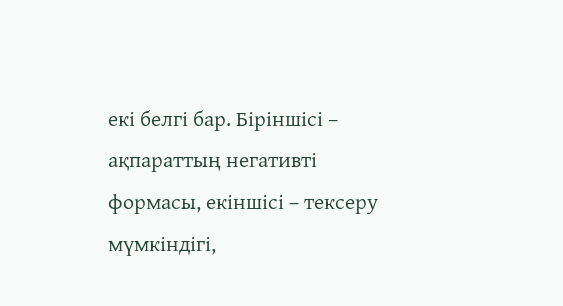екі белгі бар. Біріншісі – ақпараттың негативті  формасы, екіншісі – тексеру мүмкіндігі,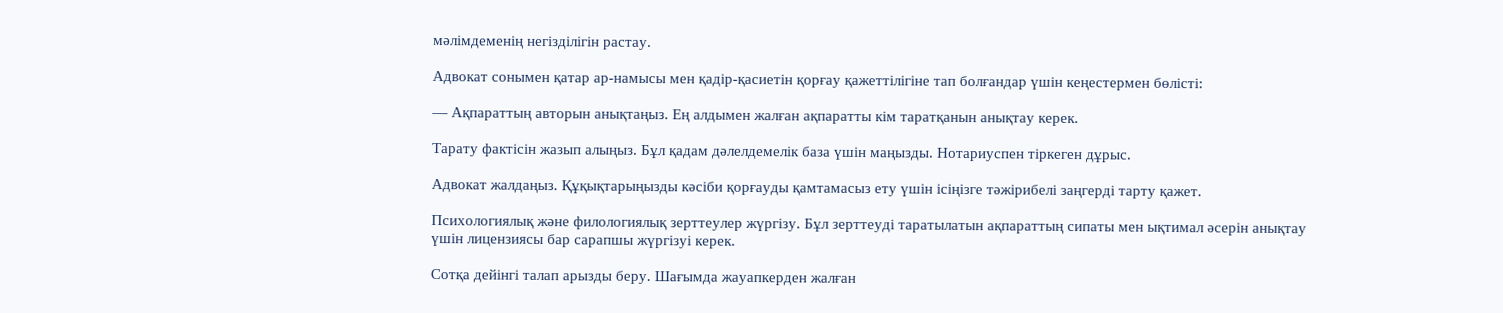мәлімдеменің негізділігін растау.

Адвокат сонымен қатар ар-намысы мен қадір-қасиетін қорғау қажеттілігіне тап болғандар үшін кеңестермен бөлісті:

— Ақпараттың авторын анықтаңыз. Ең алдымен жалған ақпаратты кім таратқанын анықтау керек.

Тарату фактісін жазып алыңыз. Бұл қадам дәлелдемелік база үшін маңызды. Нотариуспен тіркеген дұрыс.

Адвокат жалдаңыз. Құқықтарыңызды кәсіби қорғауды қамтамасыз ету үшін ісіңізге тәжірибелі заңгерді тарту қажет.

Психологиялық және филологиялық зерттеулер жүргізу. Бұл зерттеуді таратылатын ақпараттың сипаты мен ықтимал әсерін анықтау үшін лицензиясы бар сарапшы жүргізуі керек.

Сотқа дейінгі талап арызды беру. Шағымда жауапкерден жалған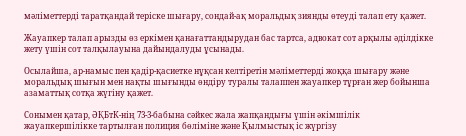мәліметтерді таратқандай теріске шығару, сондай-ақ моральдық зиянды өтеуді талап ету қажет.

Жауапкер талап арызды өз еркімен қанағаттандырудан бас тартса, адвокат сот арқылы әділдікке жету үшін сот талқылауына дайындалуды ұсынады.

Осылайша, ар-намыс пен қадiр-қасиетке нұқсан келтiретiн мәлiметтердi жоққа шығару және моральдық шығын мен нақты шығынды өндiру туралы талаппен жауапкер тұрған жер бойынша азаматтық сотқа жүгіну қажет.

Сонымен қатар, ӘҚБтК-нің 73-3-бабына сәйкес жала жапқандығы үшін әкімшілік жауапкершілікке тартылған полиция бөліміне және Қылмыстық іс жүргізу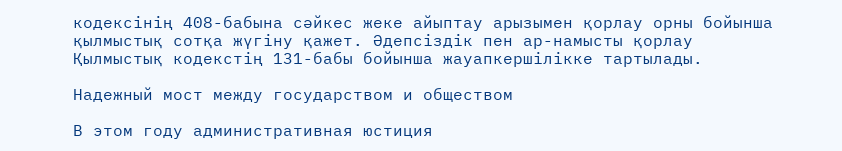кодексінің 408-бабына сәйкес жеке айыптау арызымен қорлау орны бойынша қылмыстық сотқа жүгіну қажет. Әдепсіздік пен ар-намысты қорлау  Қылмыстық кодекстің 131-бабы бойынша жауапкершілікке тартылады.

Надежный мост между государством и обществом

В этом году административная юстиция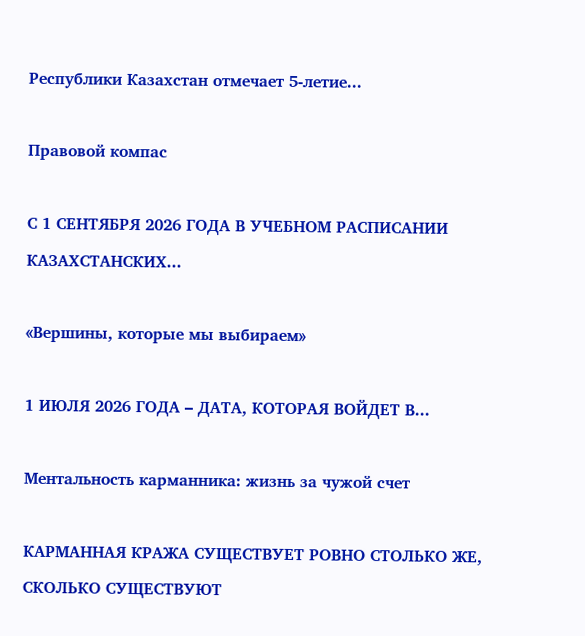Республики Казахстан отмечает 5-летие...

Правовой компас

С 1 СЕНТЯБРЯ 2026 ГОДА В УЧЕБНОМ РАСПИСАНИИ КАЗАХСТАНСКИХ...

«Вершины, которые мы выбираем»

1 ИЮЛЯ 2026 ГОДА – ДАТА, КОТОРАЯ ВОЙДЕТ В...

Ментальность карманника: жизнь за чужой счет

КАРМАННАЯ КРАЖА СУЩЕСТВУЕТ РОВНО СТОЛЬКО ЖЕ, СКОЛЬКО СУЩЕСТВУЮТ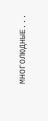МНОГОЛЮДНЫЕ...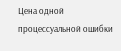Цена одной процессуальной ошибки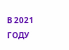В 2021 ГОДУ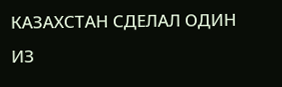КАЗАХСТАН СДЕЛАЛ ОДИН ИЗ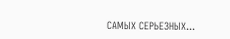САМЫХ СЕРЬЕЗНЫХ...